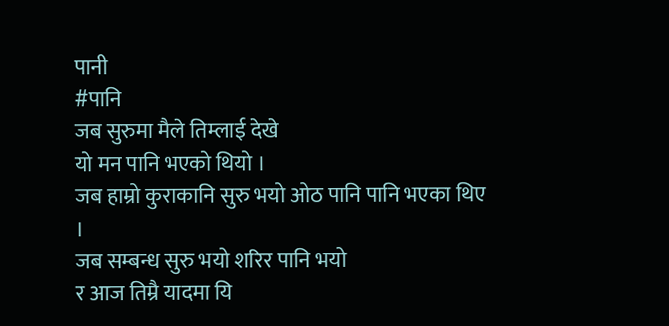पानी
#पानि
जब सुरुमा मैले तिम्लाई देखे
यो मन पानि भएको थियो ।
जब हाम्रो कुराकानि सुरु भयो ओठ पानि पानि भएका थिए ।
जब सम्बन्ध सुरु भयो शरिर पानि भयो
र आज तिम्रै यादमा यि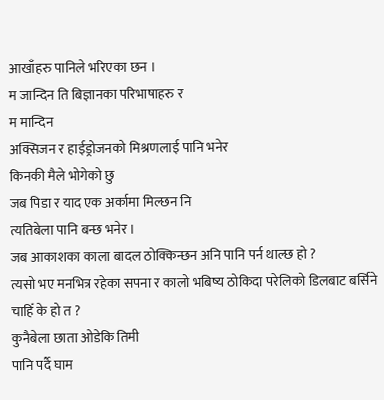आखाँहरु पानिले भरिएका छन ।
म जान्दिन ति बिज्ञानका परिभाषाहरु र
म मान्दिन
अक्सिजन र हाईड्रोजनको मिश्रणलाई पानि भनेर
किनकी मैले भोगेको छु
जब पिडा र याद एक अर्कामा मिल्छन नि
त्यतिबेला पानि बन्छ भनेर ।
जब आकाशका काला बादल ठोक्किन्छन अनि पानि पर्न थाल्छ हो ?
त्यसो भए मनभित्र रहेका सपना र कालो भबिष्य ठोकिदा परेलिको डिलबाट बर्सिने चाहिँ के हो त ?
कुनैबेला छाता ओडेकि तिमी
पानि पर्दै घाम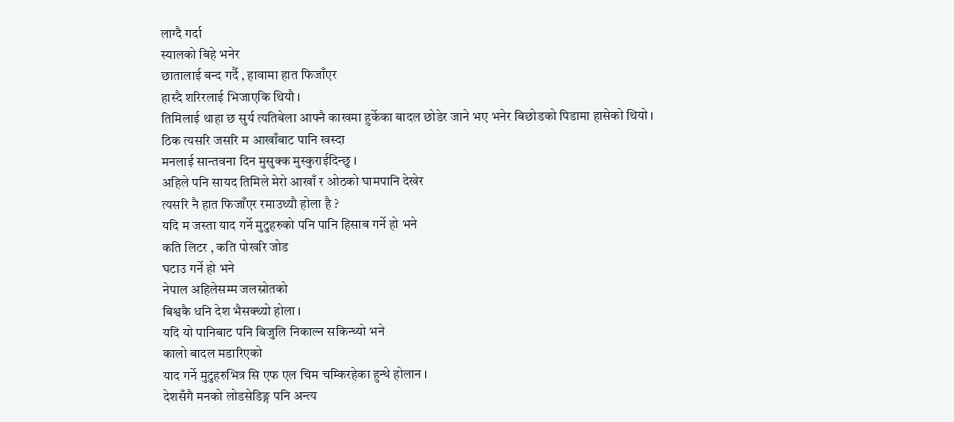लाग्दै गर्दा
स्यालको बिहे भनेर
छातालाई बन्द गर्दै , हावामा हात फिजाँएर
हास्दै शरिरलाई भिजाएकि थियौ ।
तिमिलाई थाहा छ सुर्य त्यतिबेला आफ्नै काखमा हुर्केका बादल छोडेर जाने भए भनेर बिछोडको पिडामा हासेको थियो ।
ठिक त्यसरि जसरि म आखाँबाट पानि खस्दा
मनलाई सान्तवना दिन मुसुक्क मुस्कुराईदिन्छु ।
अहिले पनि सायद तिमिले मेरो आखाँ र ओठको घामपानि देखेर
त्यसरि नै हात फिजाँएर रमाउथ्यौ होला है ?
यदि म जस्ता याद गर्ने मुटुहरुको पनि पानि हिसाब गर्ने हो भने
कति लिटर , कति पोखरि जोड
घटाउ गर्ने हो भने
नेपाल अहिलेसम्म जलस्रोतको
बिश्वकै धनि देश भैसक्थ्यो होला ।
यदि यो पानिबाट पनि बिजुलि निकाल्न सकिन्थ्यो भने
कालो बादल मडारिएको
याद गर्ने मुटुहरुभित्र सि एफ एल चिम चम्किरहेका हुन्थे होलान ।
देशसँगै मनको लोडसेडिङ्ग पनि अन्त्य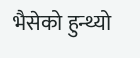भैसेको हुन्थ्यो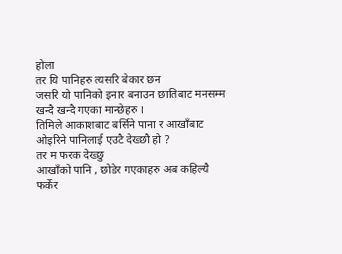होला
तर यि पानिहरु त्यसरि बेकार छन
जसरि यो पानिको इनार बनाउन छातिबाट मनसम्म खन्दै खन्दै गएका मान्छेहरु ।
तिमिले आकाशबाट बर्सिने पाना र आखाँबाट ओइरिने पानिलाई एउटै देख्छौ हो ?
तर म फरक देख्छु
आखाँको पानि , छोडेर गएकाहरु अब कहिल्यै फर्केर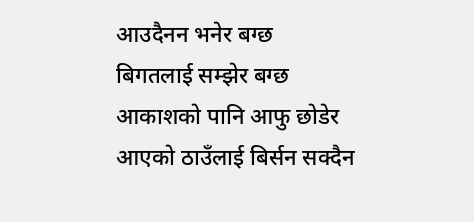आउदैनन भनेर बग्छ
बिगतलाई सम्झेर बग्छ
आकाशको पानि आफु छोडेर आएको ठाउँलाई बिर्सन सक्दैन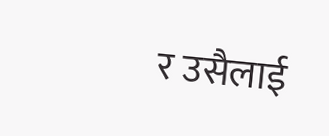र उसैलाई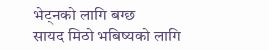भेट्नको लागि बग्छ
सायद मिठो भबिष्यको लागि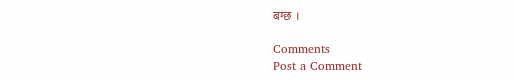बग्छ ।

Comments
Post a Comment